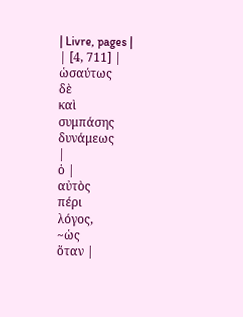| Livre, pages |
| [4, 711] |
ὡσαύτως
δὲ
καὶ
συμπάσης
δυνάμεως
|
ὁ |
αὐτὸς
πέρι
λόγος,
~ὡς
ὅταν |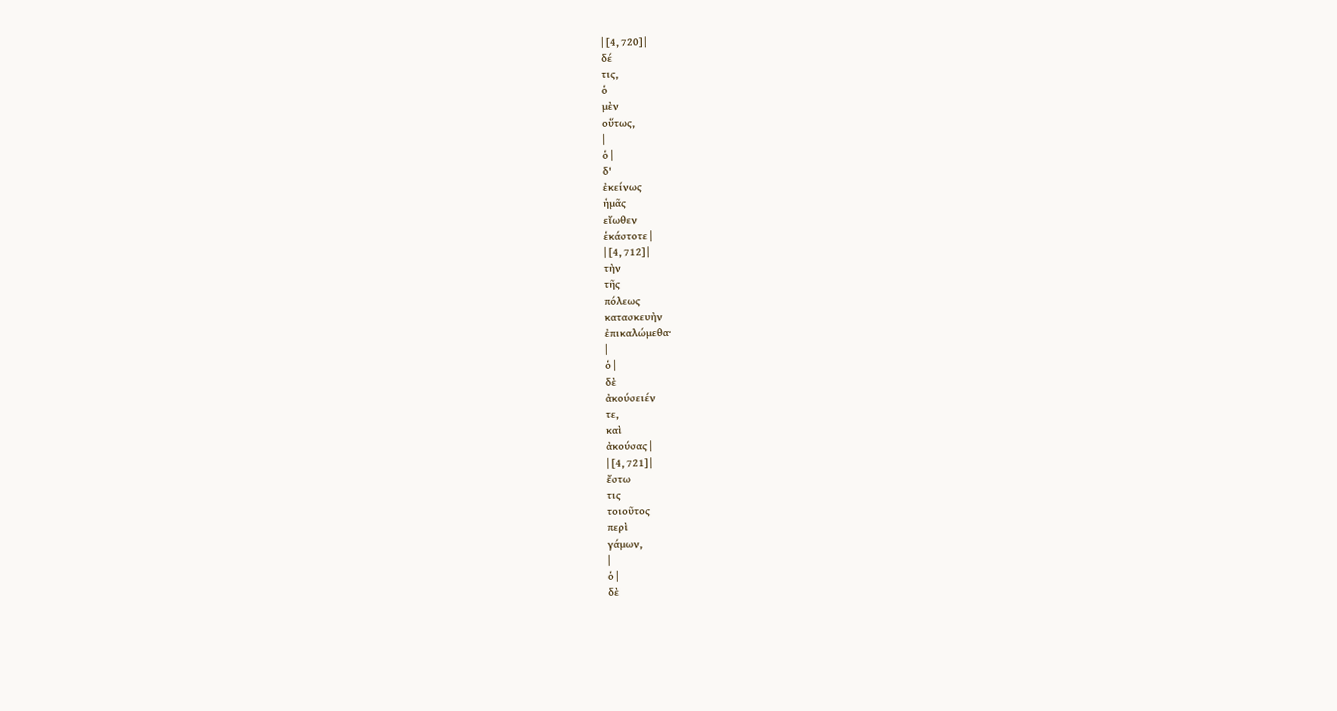| [4, 720] |
δέ
τις,
ὁ
μὲν
οὕτως,
|
ὁ |
δ'
ἐκείνως
ἡμᾶς
εἴωθεν
ἑκάστοτε |
| [4, 712] |
τὴν
τῆς
πόλεως
κατασκευὴν
ἐπικαλώμεθα·
|
ὁ |
δὲ
ἀκούσειέν
τε,
καὶ
ἀκούσας |
| [4, 721] |
ἔστω
τις
τοιοῦτος
περὶ
γάμων,
|
ὁ |
δὲ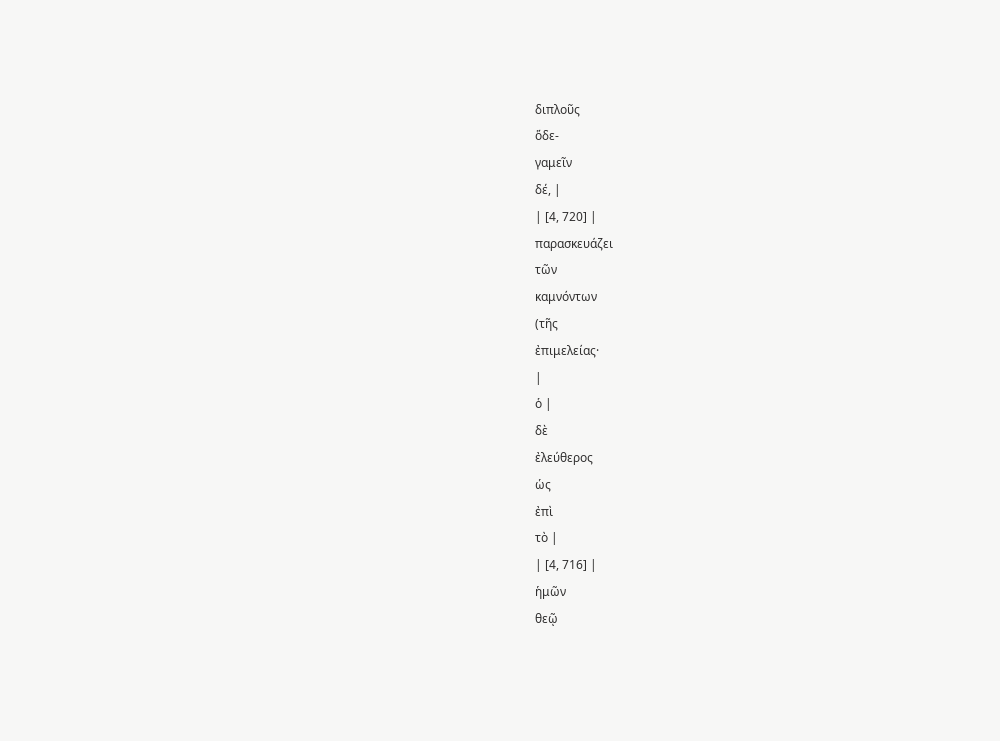διπλοῦς
ὅδε-
γαμεῖν
δέ, |
| [4, 720] |
παρασκευάζει
τῶν
καμνόντων
(τῆς
ἐπιμελείας·
|
ὁ |
δὲ
ἐλεύθερος
ὡς
ἐπὶ
τὸ |
| [4, 716] |
ἡμῶν
θεῷ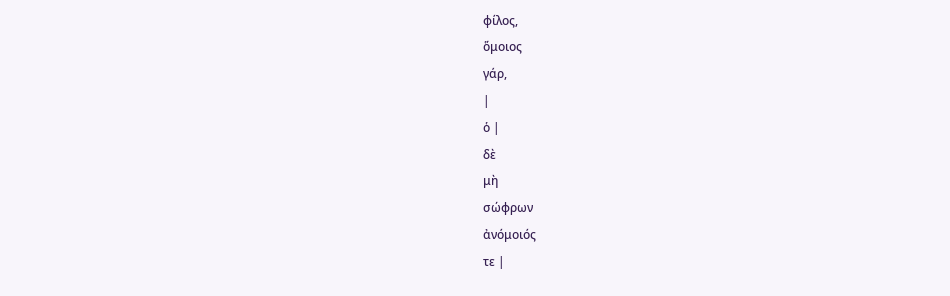φίλος,
ὅμοιος
γάρ,
|
ὁ |
δὲ
μὴ
σώφρων
ἀνόμοιός
τε |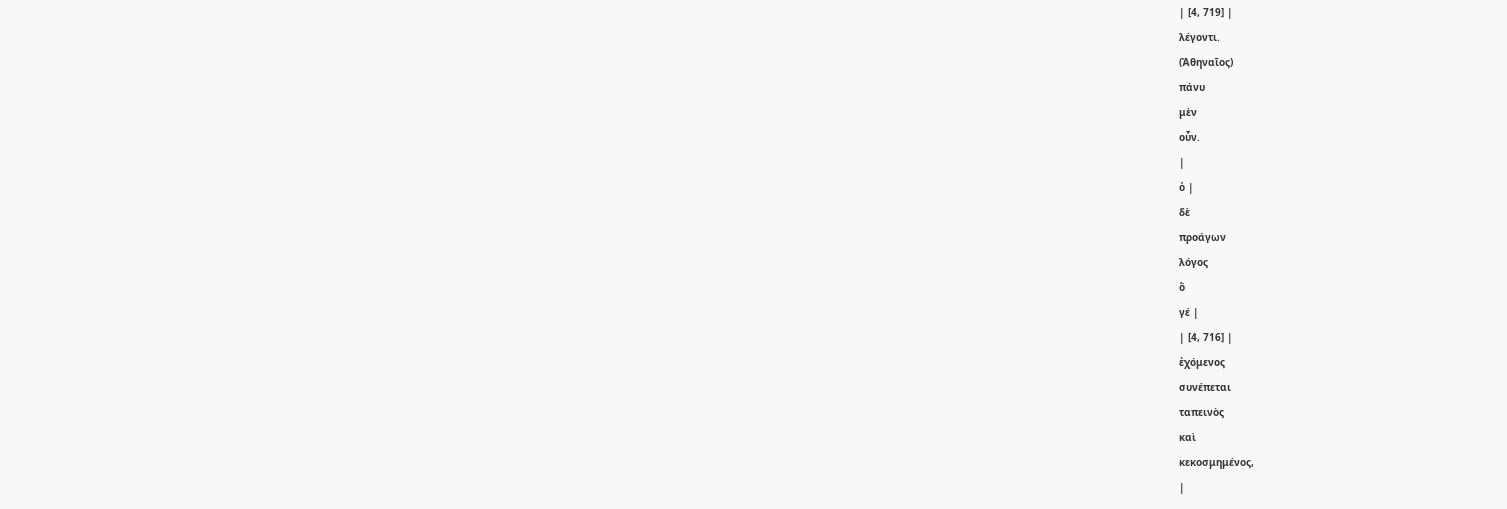| [4, 719] |
λέγοντι.
(Ἀθηναῖος)
πάνυ
μὲν
οὖν.
|
ὁ |
δὲ
προάγων
λόγος
ὅ
γέ |
| [4, 716] |
ἐχόμενος
συνέπεται
ταπεινὸς
καὶ
κεκοσμημένος,
|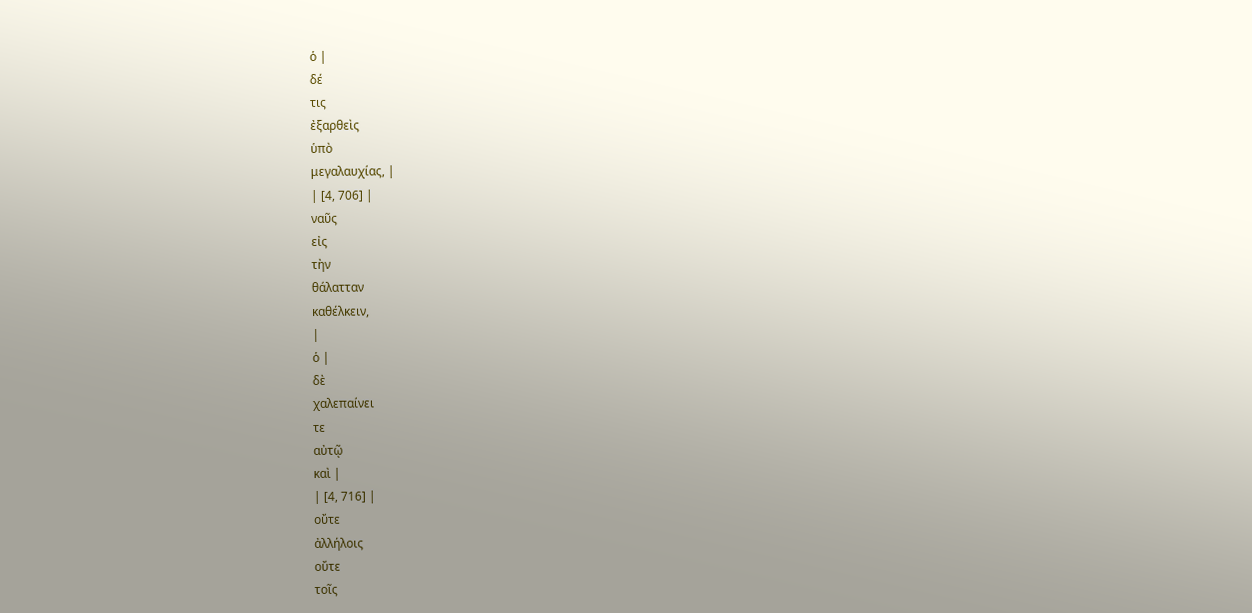ὁ |
δέ
τις
ἐξαρθεὶς
ὑπὸ
μεγαλαυχίας, |
| [4, 706] |
ναῦς
εἰς
τὴν
θάλατταν
καθέλκειν,
|
ὁ |
δὲ
χαλεπαίνει
τε
αὐτῷ
καὶ |
| [4, 716] |
οὔτε
ἀλλήλοις
οὔτε
τοῖς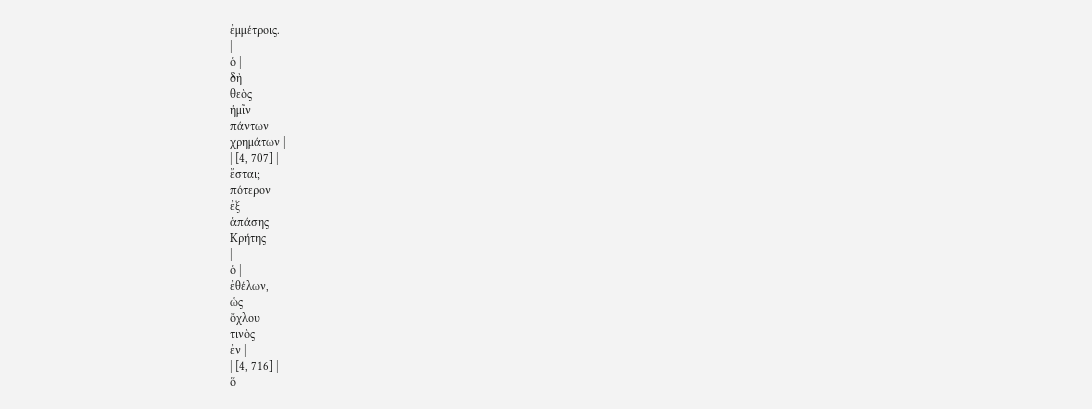ἐμμέτροις.
|
ὁ |
δὴ
θεὸς
ἡμῖν
πάντων
χρημάτων |
| [4, 707] |
ἔσται;
πότερον
ἐξ
ἁπάσης
Κρήτης
|
ὁ |
ἐθέλων,
ὡς
ὄχλου
τινὸς
ἐν |
| [4, 716] |
ὅ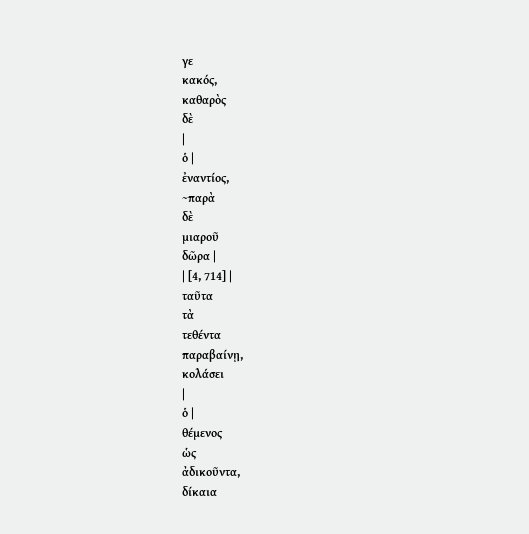γε
κακός,
καθαρὸς
δὲ
|
ὁ |
ἐναντίος,
~παρὰ
δὲ
μιαροῦ
δῶρα |
| [4, 714] |
ταῦτα
τὰ
τεθέντα
παραβαίνῃ,
κολάσει
|
ὁ |
θέμενος
ὡς
ἀδικοῦντα,
δίκαια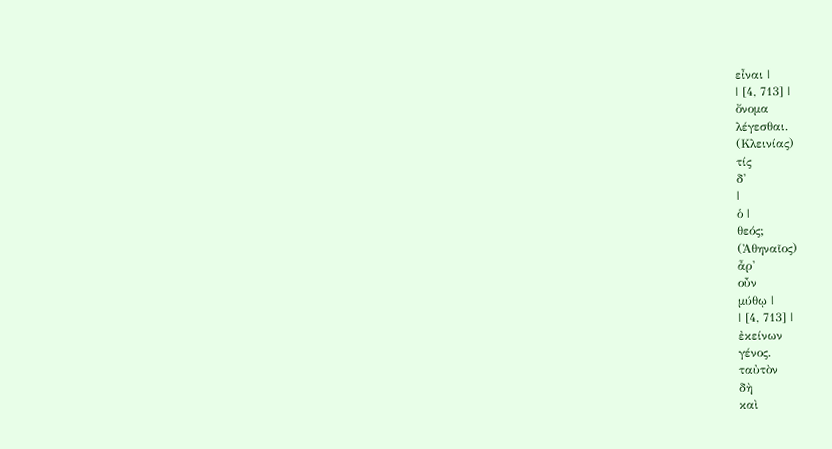εἶναι |
| [4, 713] |
ὄνομα
λέγεσθαι.
(Κλεινίας)
τίς
δ'
|
ὁ |
θεός;
(Ἀθηναῖος)
ἆρ'
οὖν
μύθῳ |
| [4, 713] |
ἐκείνων
γένος.
ταὐτὸν
δὴ
καὶ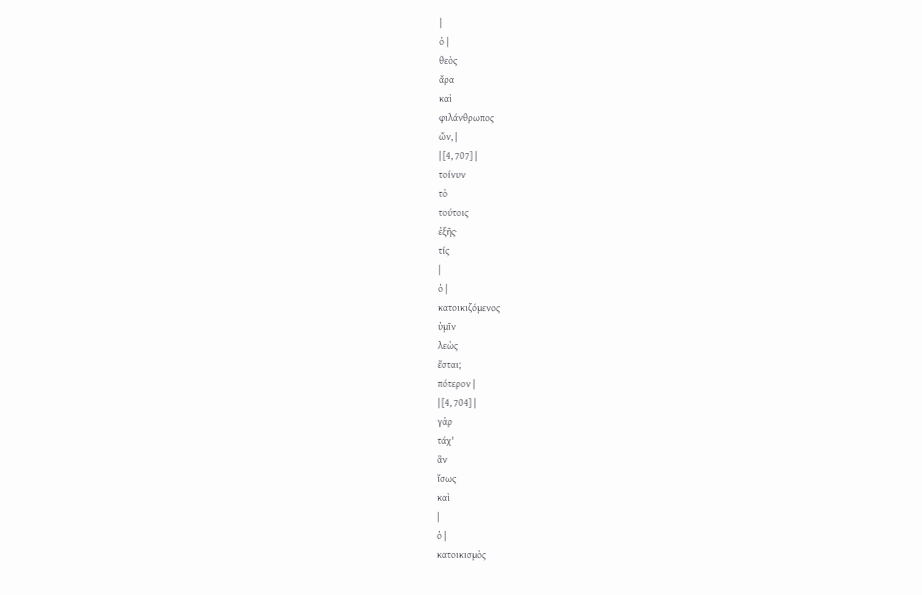|
ὁ |
θεὸς
ἄρα
καὶ
φιλάνθρωπος
ὤν, |
| [4, 707] |
τοίνυν
τὸ
τούτοις
ἑξῆς·
τίς
|
ὁ |
κατοικιζόμενος
ὑμῖν
λεὼς
ἔσται;
πότερον |
| [4, 704] |
γὰρ
τάχ'
ἂν
ἴσως
καὶ
|
ὁ |
κατοικισμὸς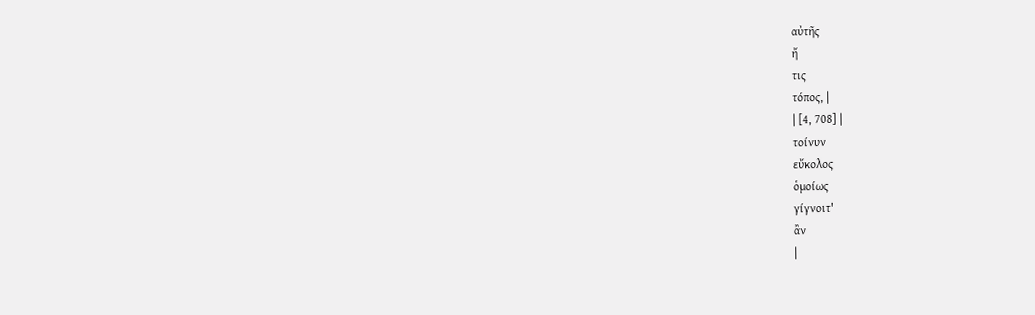αὐτῆς
ἤ
τις
τόπος, |
| [4, 708] |
τοίνυν
εὔκολος
ὁμοίως
γίγνοιτ'
ἂν
|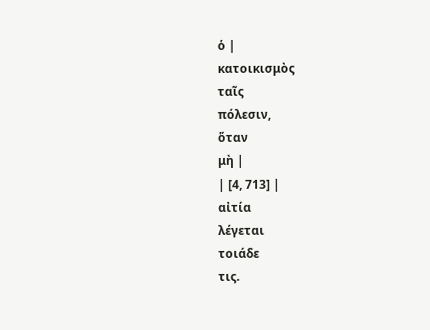ὁ |
κατοικισμὸς
ταῖς
πόλεσιν,
ὅταν
μὴ |
| [4, 713] |
αἰτία
λέγεται
τοιάδε
τις.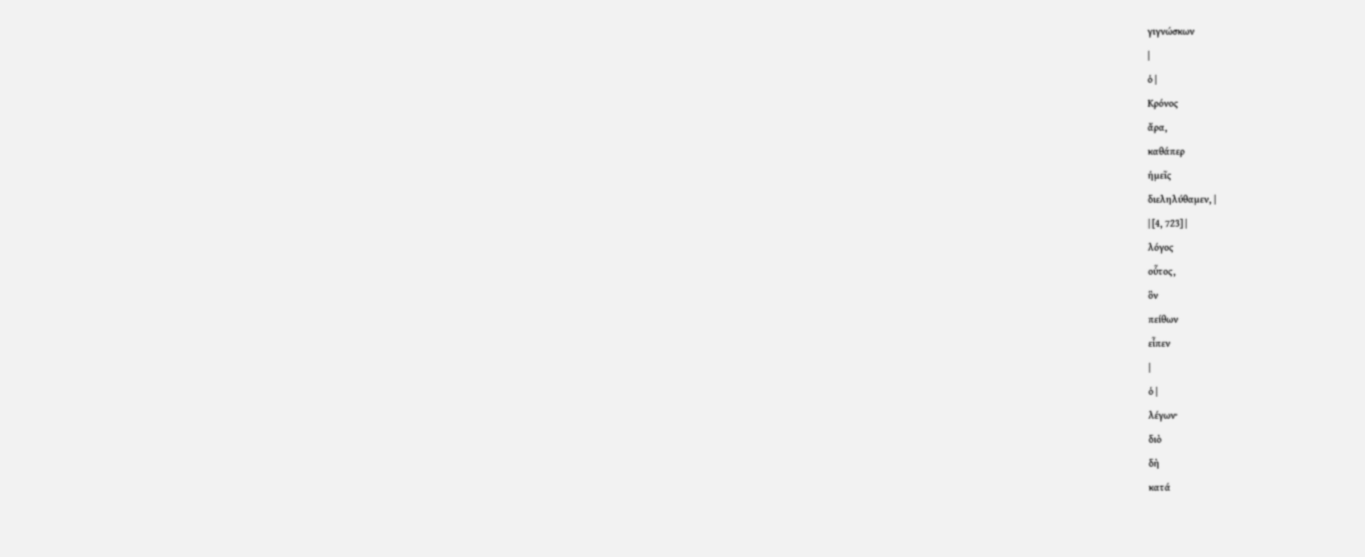γιγνώσκων
|
ὁ |
Κρόνος
ἄρα,
καθάπερ
ἡμεῖς
διεληλύθαμεν, |
| [4, 723] |
λόγος
οὗτος,
ὃν
πείθων
εἶπεν
|
ὁ |
λέγων·
διὸ
δὴ
κατά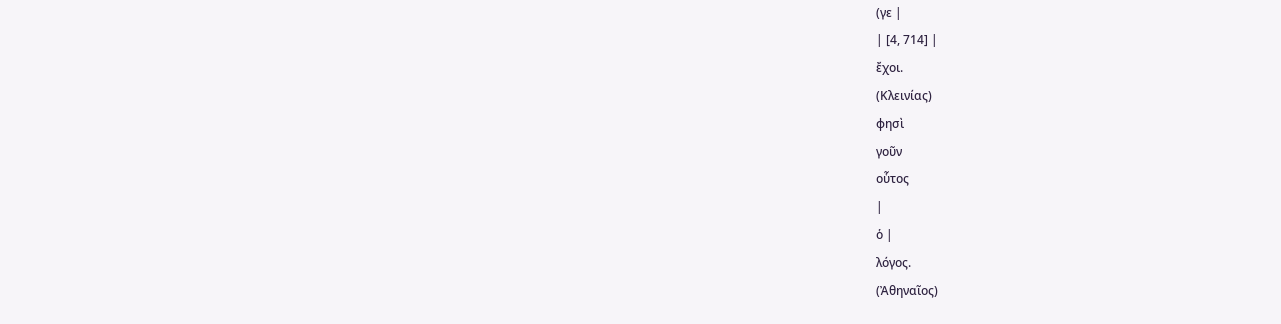(γε |
| [4, 714] |
ἔχοι.
(Κλεινίας)
φησὶ
γοῦν
οὗτος
|
ὁ |
λόγος.
(Ἀθηναῖος)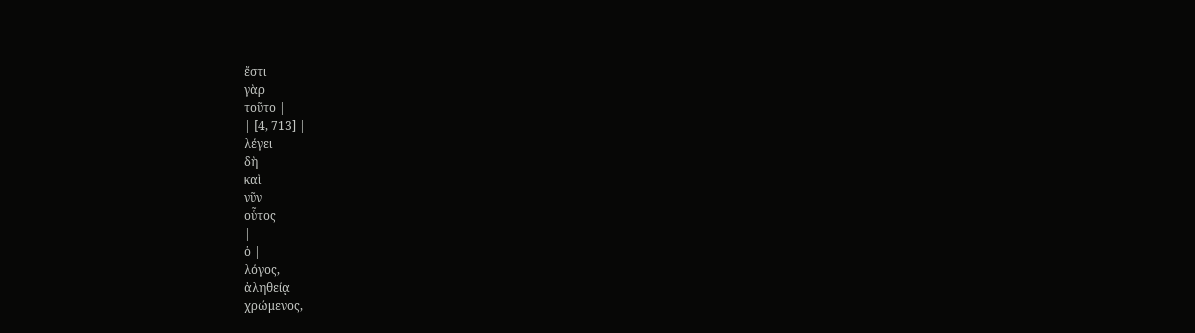ἔστι
γὰρ
τοῦτο |
| [4, 713] |
λέγει
δὴ
καὶ
νῦν
οὗτος
|
ὁ |
λόγος,
ἀληθείᾳ
χρώμενος,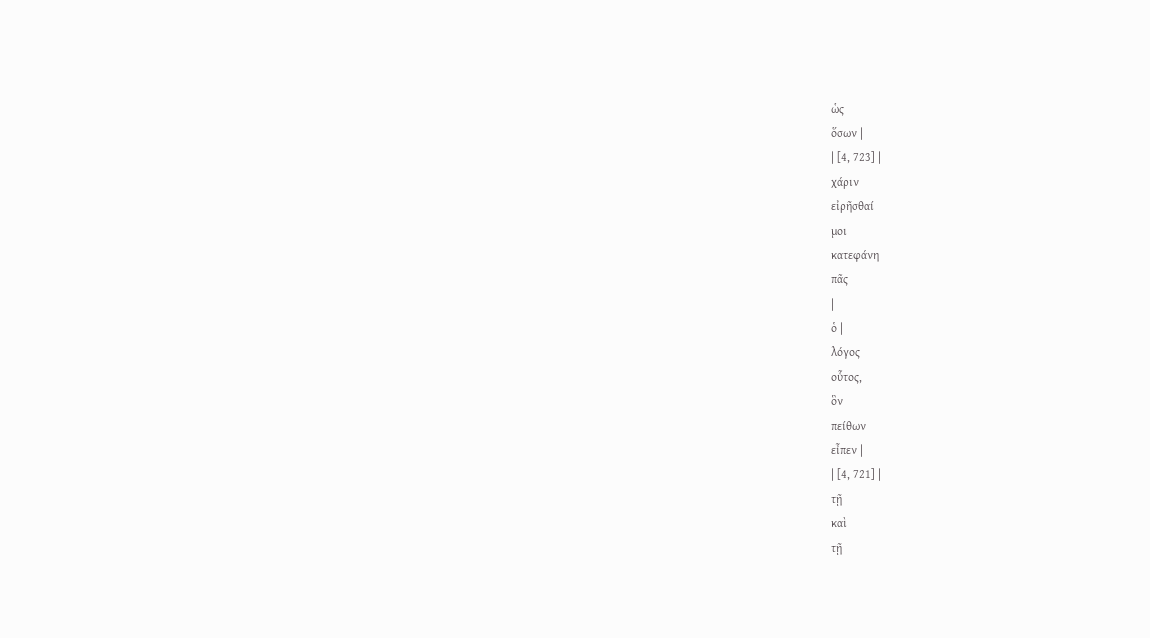ὡς
ὅσων |
| [4, 723] |
χάριν
εἰρῆσθαί
μοι
κατεφάνη
πᾶς
|
ὁ |
λόγος
οὗτος,
ὃν
πείθων
εἶπεν |
| [4, 721] |
τῇ
καὶ
τῇ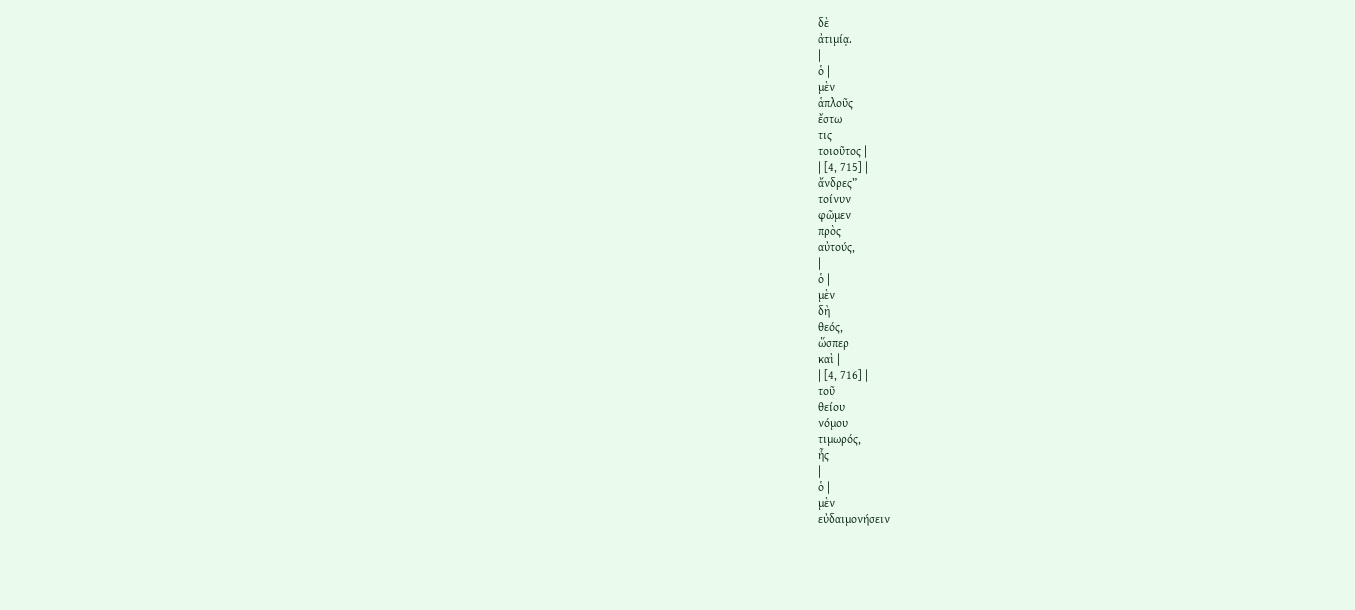δὲ
ἀτιμίᾳ.
|
ὁ |
μὲν
ἁπλοῦς
ἔστω
τις
τοιοῦτος |
| [4, 715] |
ἄνδρες”
τοίνυν
φῶμεν
πρὸς
αὐτούς,
|
ὁ |
μὲν
δὴ
θεός,
ὥσπερ
καὶ |
| [4, 716] |
τοῦ
θείου
νόμου
τιμωρός,
ἧς
|
ὁ |
μὲν
εὐδαιμονήσειν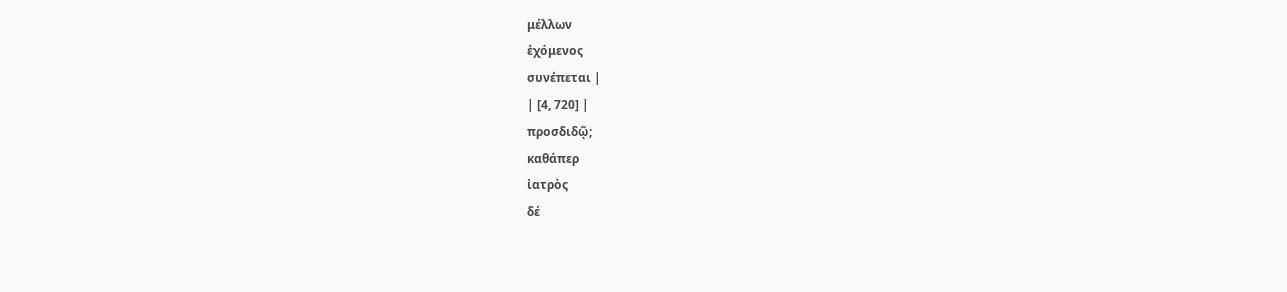μέλλων
ἐχόμενος
συνέπεται |
| [4, 720] |
προσδιδῷ;
καθάπερ
ἰατρὸς
δέ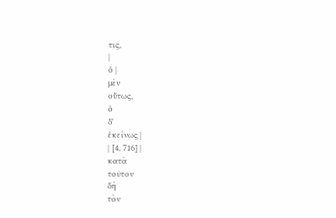τις,
|
ὁ |
μὲν
οὕτως,
ὁ
δ'
ἐκείνως |
| [4, 716] |
κατὰ
τοῦτον
δὴ
τὸν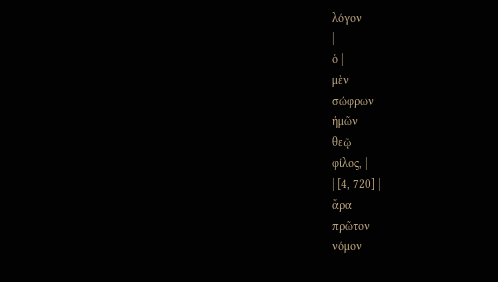λόγον
|
ὁ |
μὲν
σώφρων
ἡμῶν
θεῷ
φίλος, |
| [4, 720] |
ἄρα
πρῶτον
νόμον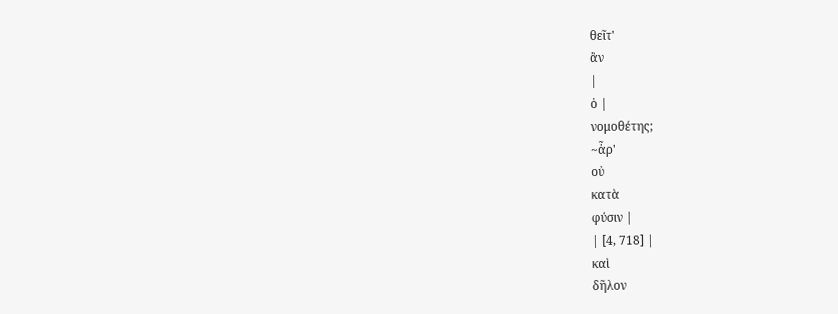θεῖτ'
ἂν
|
ὁ |
νομοθέτης;
~ἆρ'
οὐ
κατὰ
φύσιν |
| [4, 718] |
καὶ
δῆλον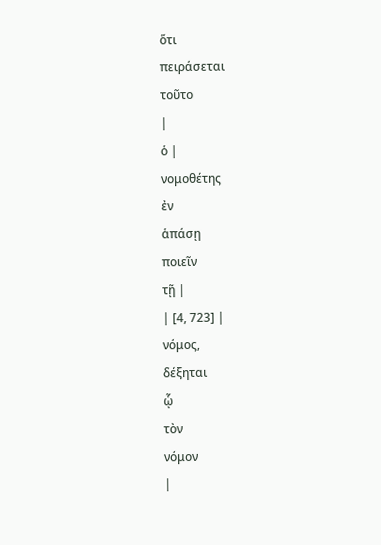ὅτι
πειράσεται
τοῦτο
|
ὁ |
νομοθέτης
ἐν
ἁπάσῃ
ποιεῖν
τῇ |
| [4, 723] |
νόμος,
δέξηται
ᾧ
τὸν
νόμον
|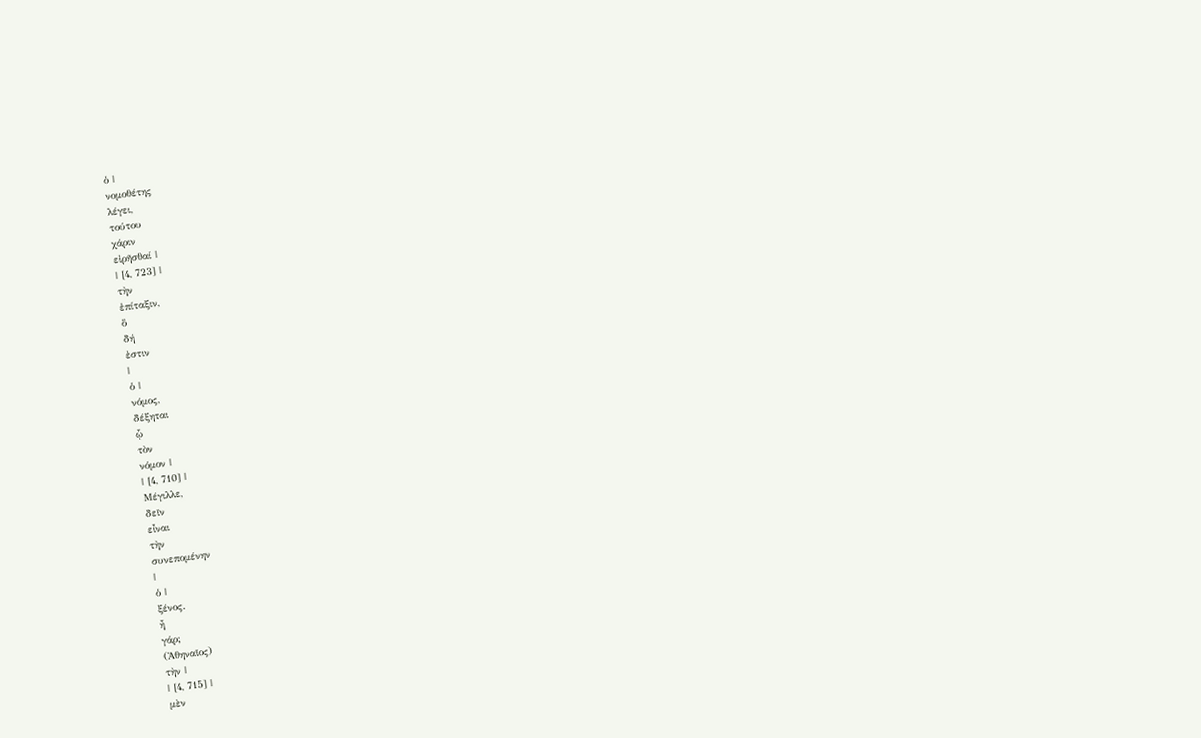ὁ |
νομοθέτης
λέγει,
τούτου
χάριν
εἰρῆσθαί |
| [4, 723] |
τὴν
ἐπίταξιν,
ὃ
δή
ἐστιν
|
ὁ |
νόμος,
δέξηται
ᾧ
τὸν
νόμον |
| [4, 710] |
Μέγιλλε,
δεῖν
εἶναι
τὴν
συνεπομένην
|
ὁ |
ξένος.
ἦ
γάρ;
(Ἀθηναῖος)
τὴν |
| [4, 715] |
μὲν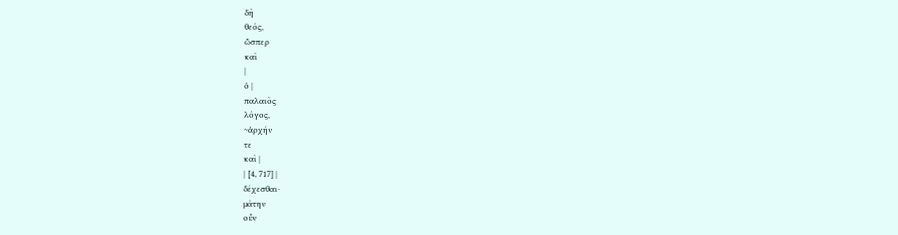δὴ
θεός,
ὥσπερ
καὶ
|
ὁ |
παλαιὸς
λόγος,
~ἀρχήν
τε
καὶ |
| [4, 717] |
δέχεσθαι·
μάτην
οὖν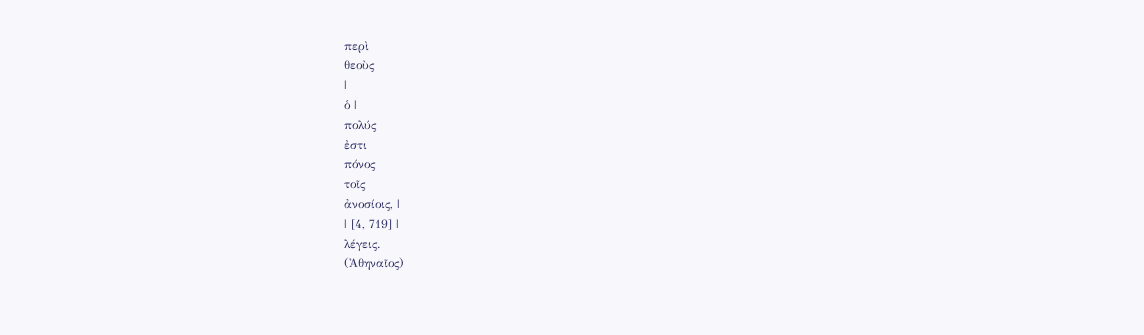περὶ
θεοὺς
|
ὁ |
πολύς
ἐστι
πόνος
τοῖς
ἀνοσίοις, |
| [4, 719] |
λέγεις.
(Ἀθηναῖος)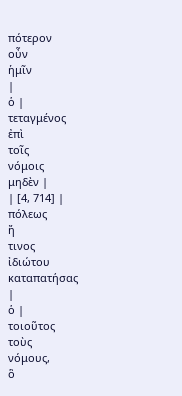πότερον
οὖν
ἡμῖν
|
ὁ |
τεταγμένος
ἐπὶ
τοῖς
νόμοις
μηδὲν |
| [4, 714] |
πόλεως
ἤ
τινος
ἰδιώτου
καταπατήσας
|
ὁ |
τοιοῦτος
τοὺς
νόμους,
ὃ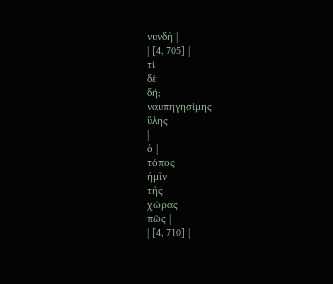νυνδὴ |
| [4, 705] |
τί
δὲ
δή;
ναυπηγησίμης
ὕλης
|
ὁ |
τόπος
ἡμῖν
τῆς
χώρας
πῶς |
| [4, 710] |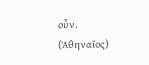οὖν.
(Ἀθηναῖος)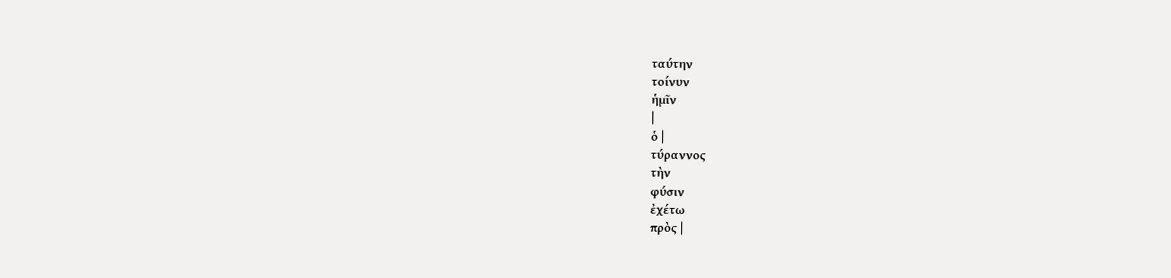ταύτην
τοίνυν
ἡμῖν
|
ὁ |
τύραννος
τὴν
φύσιν
ἐχέτω
πρὸς |